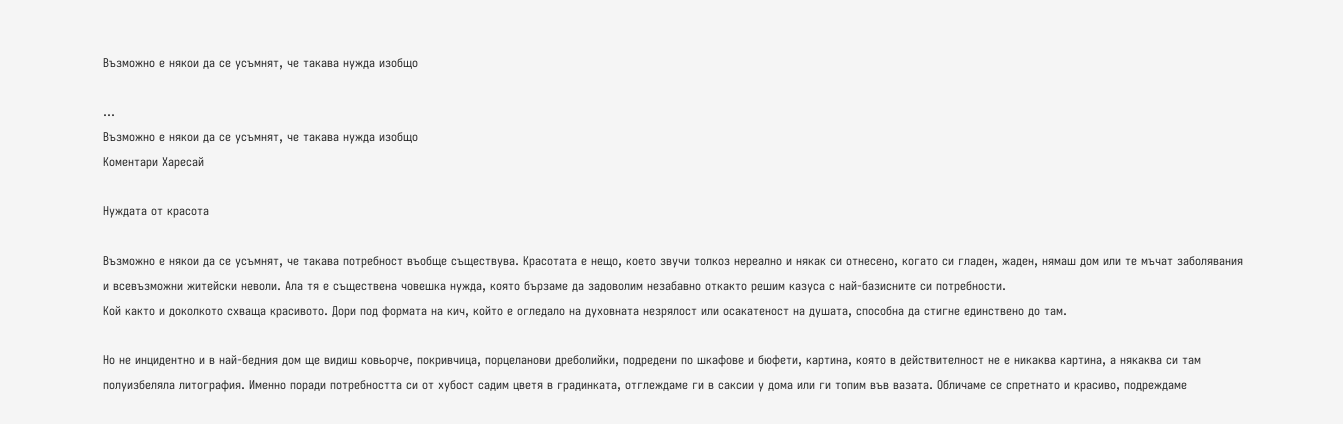Възможно е някои да се усъмнят, че такава нужда изобщо

...
Възможно е някои да се усъмнят, че такава нужда изобщо
Коментари Харесай

Нуждата от красота

Възможно е някои да се усъмнят, че такава потребност въобще съществува. Красотата е нещо, което звучи толкоз нереално и някак си отнесено, когато си гладен, жаден, нямаш дом или те мъчат заболявания и всевъзможни житейски неволи. Ала тя е съществена човешка нужда, която бързаме да задоволим незабавно откакто решим казуса с най-базисните си потребности.
Кой както и доколкото схваща красивото. Дори под формата на кич, който е огледало на духовната незрялост или осакатеност на душата, способна да стигне единствено до там.

Но не инцидентно и в най-бедния дом ще видиш ковьорче, покривчица, порцеланови дреболийки, подредени по шкафове и бюфети, картина, която в действителност не е никаква картина, а някаква си там полуизбеляла литография. Именно поради потребността си от хубост садим цветя в градинката, отглеждаме ги в саксии у дома или ги топим във вазата. Обличаме се спретнато и красиво, подреждаме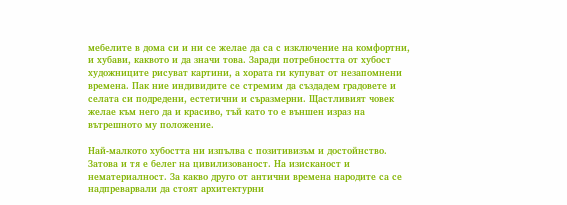мебелите в дома си и ни се желае да са с изключение на комфортни, и хубави, каквото и да значи това. Заради потребността от хубост художниците рисуват картини, а хората ги купуват от незапомнени времена. Пак ние индивидите се стремим да създадем градовете и селата си подредени, естетични и съразмерни. Щастливият човек желае към него да и красиво, тъй като то е външен израз на вътрешното му положение.

Най-малкото хубостта ни изпълва с позитивизъм и достойнство. Затова и тя е белег на цивилизованост. На изисканост и нематериалност. За какво друго от антични времена народите са се надпреварвали да стоят архитектурни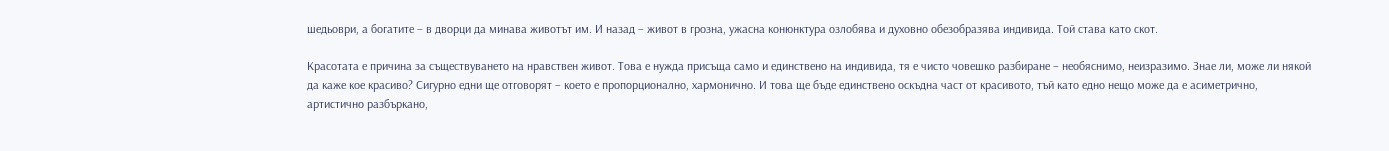шедьоври, а богатите – в дворци да минава животът им. И назад – живот в грозна, ужасна конюнктура озлобява и духовно обезобразява индивида. Той става като скот.

Красотата е причина за съществуването на нравствен живот. Това е нужда присъща само и единствено на индивида, тя е чисто човешко разбиране – необяснимо, неизразимо. Знае ли, може ли някой да каже кое красиво? Сигурно едни ще отговорят – което е пропорционално, хармонично. И това ще бъде единствено оскъдна част от красивото, тъй като едно нещо може да е асиметрично, артистично разбъркано,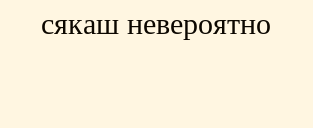сякаш невероятно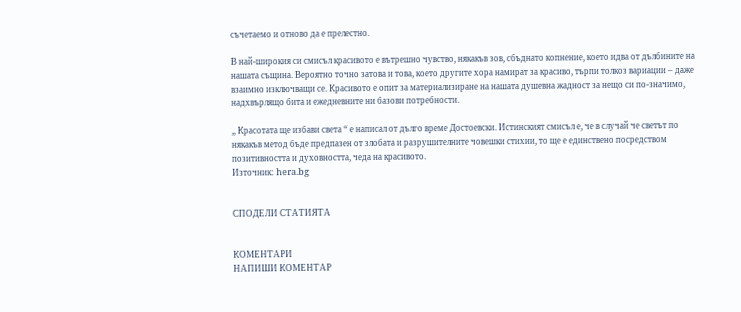съчетаемо и отново да е прелестно.

В най-широкия си смисъл красивото е вътрешно чувство, някакъв зов, сбъднато копнение, което идва от дълбините на нашата същина. Вероятно точно затова и това, което другите хора намират за красиво, търпи толкоз вариации – даже взаимно изключващи се. Красивото е опит за материализиране на нашата душевна жадност за нещо си по-значимо, надхвърлящо бита и ежедневните ни базови потребности.

„ Красотата ще избави света “ е написал от дълго време Достоевски. Истинският смисъл е, че в случай че светът по някакъв метод бъде предпазен от злобата и разрушителните човешки стихии, то ще е единствено посредством позитивността и духовността, чеда на красивото.
Източник: hera.bg


СПОДЕЛИ СТАТИЯТА


КОМЕНТАРИ
НАПИШИ КОМЕНТАР